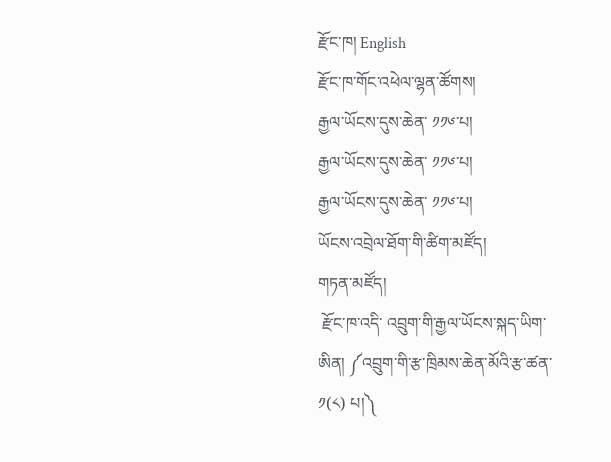རྫོང་ཁ། English
རྫོང་ཁ་གོང་འཕེལ་ལྷན་ཚོགས།
རྒྱལ་ཡོངས་དུས་ཆེན་ ༡༡༦་པ།
རྒྱལ་ཡོངས་དུས་ཆེན་ ༡༡༦་པ།
རྒྱལ་ཡོངས་དུས་ཆེན་ ༡༡༦་པ།
ཡོངས་འབྲེལ་ཐོག་གི་ཚིག་མཛོད།
གཏན་མཛོད།
 རྫོང་ཁ་འདི་ འབྲུག་གི་རྒྱལ་ཡོངས་སྐད་ཡིག་ཨིན། ༼འབྲུག་གི་རྩ་ཁྲིམས་ཆེན་མོའི་རྩ་ཚན་ ༡(༨) པ།༽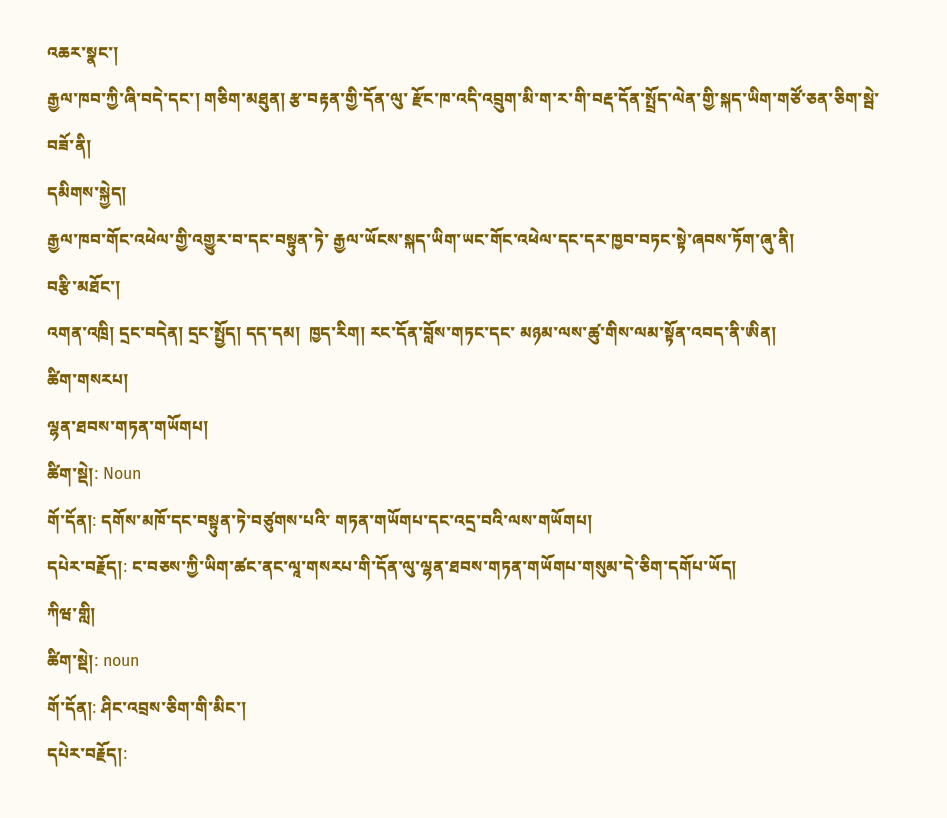འཆར་སྣང་།
རྒྱལ་ཁབ་ཀྱི་ཞི་བདེ་དང་། གཅིག་མཐུན། རྩ་བརྟན་གྱི་དོན་ལུ་ རྫོང་ཁ་འདི་འབྲུག་མི་ག་ར་གི་བརྡ་དོན་སྤྲོད་ལེན་གྱི་སྐད་ཡིག་གཙོ་ཅན་ཅིག་སྦེ་བཟོ་ནི།
དམིགས་སྐྱེད།
རྒྱལ་ཁབ་གོང་འཕེལ་གྱི་འགྱུར་བ་དང་བསྟུན་ཏེ་ རྒྱལ་ཡོངས་སྐད་ཡིག་ཡང་གོང་འཕེལ་དང་དར་ཁྱབ་བཏང་སྟེ་ཞབས་ཏོག་ཞུ་ནི།
བརྩི་མཐོང་།
འགན་འཁྲི། དྲང་བདེན། དྲང་སྤྱོད། དད་དམ།  ཁྱད་རིག། རང་དོན་བློས་གཏང་དང་ མཉམ་ལས་ཚུ་གིས་ལམ་སྟོན་འབད་ནི་ཨིན།
ཚིག་གསརཔ།
ལྷན་ཐབས་གཏན་གཡོགཔ།
ཚིག་སྡེ།: Noun
གོ་དོན།: དགོས་མཁོ་དང་བསྟུན་ཏེ་བཙུགས་པའི་ གཏན་གཡོགཔ་དང་འདྲ་བའི་ལས་གཡོགཔ།
དཔེར་བརྗོད།: ང་བཅས་ཀྱི་ཡིག་ཚང་ནང་ལཱ་གསརཔ་གི་དོན་ལུ་ལྷན་ཐབས་གཏན་གཡོགཔ་གསུམ་དེ་ཅིག་དགོཔ་ཡོད།
ཀིཝ་གླི།
ཚིག་སྡེ།: noun
གོ་དོན།: ཤིང་འབྲས་ཅིག་གི་མིང་།
དཔེར་བརྗོད།: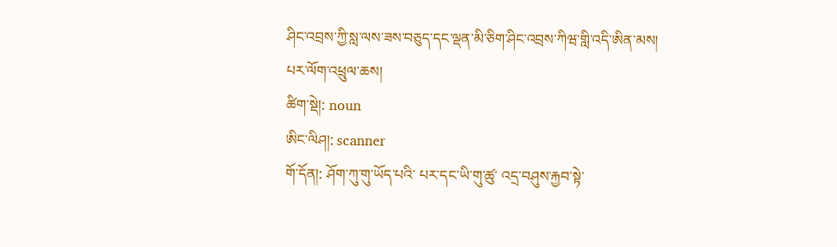ཤིང་འབྲས་ཀྱི་སླ་ལས་ཟས་བཅུད་དང་ལྡན་མི་ཅིག་ཤིང་འབྲས་ཀིཝ་གླི་འདི་ཨིན་མས།
པར་ལོག་འཕྲུལ་ཆས།
ཚིག་སྡེ།: noun
ཨིང་ལིཤ།: scanner
གོ་དོན།: ཤོག་ཀུ་གུ་ཡོད་པའི་ པར་དང་ཡི་གུ་ཚུ་ འདྲ་བཤུས་རྐྱབ་སྟེ་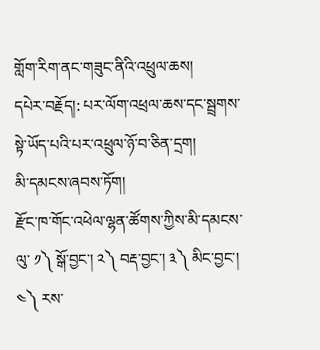གློག་རིག་ནང་གཟུང་ནིའི་འཕྲུལ་ཆས།
དཔེར་བརྗོད།: པར་ལོག་འཕྲལ་ཆས་དང་སྦྲགས་སྟེ་ཡོད་པའི་པར་འཕྲུལ་ཉོ་བ་ཅིན་དྲག།
མི་དམངས་ཞབས་ཏོག།
རྫོང་ཁ་གོང་འཕེལ་ལྷན་ཚོགས་ཀྱིས་མི་དམངས་ལུ་ ༡༽ སྒོ་བྱང་། ༢༽ བརྡ་བྱང་། ༣༽ མིང་བྱང་། ༤༽ རས་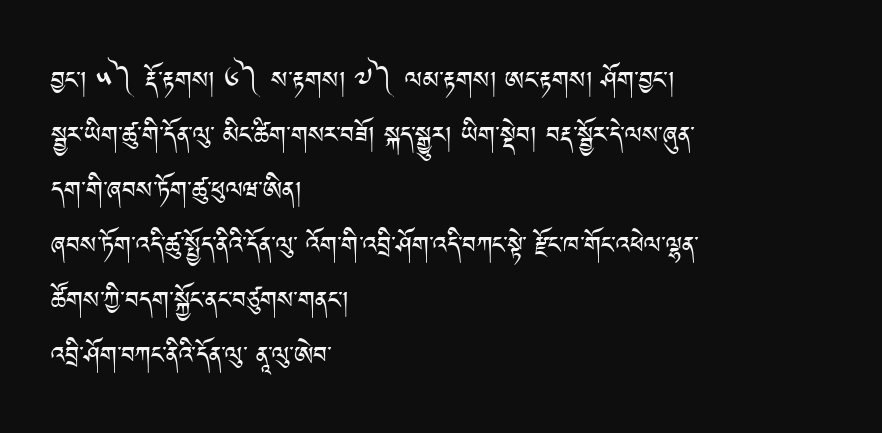བྱང་། ༥༽ རྡོ་རྟགས། ༦༽ ས་རྟགས། ༧༽ ལམ་རྟགས། ཨང་རྟགས། ཤོག་བྱང་། སྦྱར་ཡིག་ཚུ་གི་དོན་ལུ་ མིང་ཚིག་གསར་བཟོ། སྐད་སྒྱུར། ཡིག་སྡེབ། བརྡ་སྦྱོར་དེ་ལས་ཞུན་དག་གི་ཞབས་ཏོག་ཚུ་ཕུལཝ་ཨིན།
ཞབས་ཏོག་འདི་ཚུ་སྤྱོད་ནིའི་དོན་ལུ་ འོག་གི་འབྲི་ཤོག་འདི་བཀང་སྟེ་ རྫོང་ཁ་གོང་འཕེལ་ལྷན་ཚོགས་ཀྱི་བདག་སྐྱོང་ནང་བཙུགས་གནང་།
འབྲི་ཤོག་བཀང་ནིའི་དོན་ལུ་ ནཱ་ལུ་ཨེབ་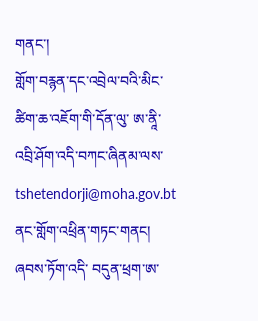གནང་།
གློག་བརྙན་དང་འབྲེལ་བའི་མིང་ཚིག་ཆ་འཇོག་གི་དོན་ལུ་ ཨ་ནཱི་འབྲི་ཤོག་འདི་བཀང་ཞིནམ་ལས་ tshetendorji@moha.gov.bt ནང་གློག་འཕྲིན་གཏང་གནང།
ཞབས་ཏོག་འདི་ བདུན་ཕྲག་ཨ་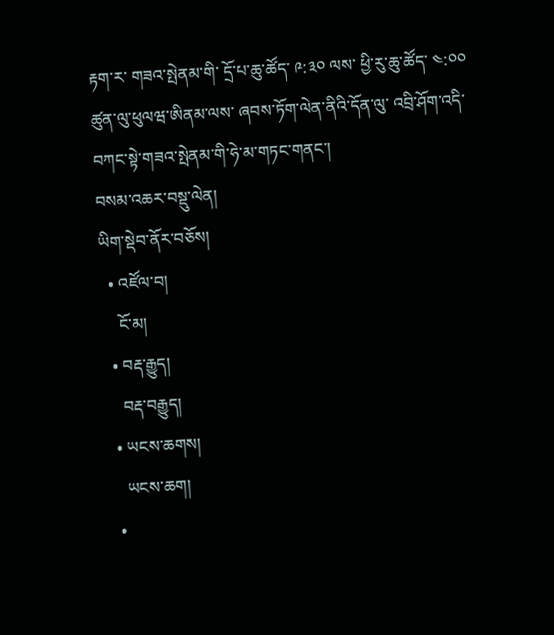རྟག་ར་ གཟའ་སྤེནམ་གི་ དྲོ་པ་ཆུ་ཚོད་ ༩:༣༠ ལས་ ཕྱི་རུ་ཆུ་ཚོད་ ༤:༠༠ ཚུན་ལུ་ཕུལཝ་ཨིནམ་ལས་ ཞབས་ཏོག་ལེན་ནིའི་དོན་ལུ་ འབྲི་ཤོག་འདི་བཀང་སྟེ་གཟའ་སྤེནམ་གི་ཧེ་མ་གཏང་གནང་།
བསམ་འཆར་བསྡུ་ལེན།
ཡིག་སྡེབ་ནོར་བཅོས།
  • འཛོལ་བ།
    ངོ་མ།
  • བརྡ་རྒྱུད།
    བརྡ་བརྒྱུད།
  • ཡངས་ཆགས།
    ཡངས་ཆག།
  •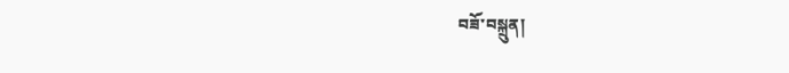བཟོ་བསྐྲུན།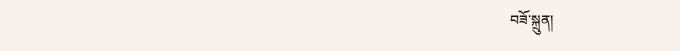བཟོ་སྐྲུན།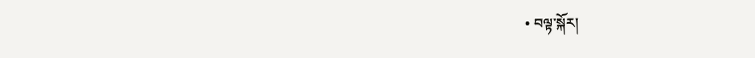• བལྟ་སྐོར།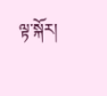ལྟ་སྐོར།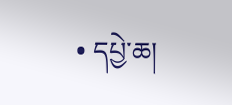• དཔྱེ་ཆ།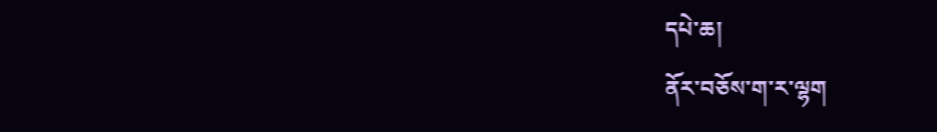དཔེ་ཆ།
ནོར་བཅོས་ག་ར་ལྷག